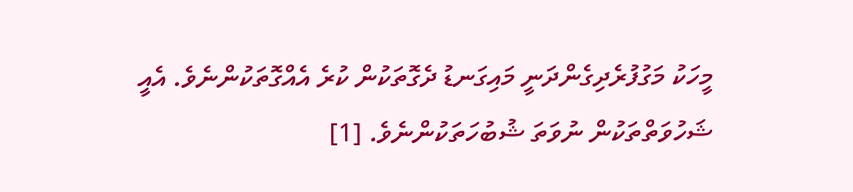މީހަކު މަގުފުރެދިގެންދަނީ މައިގަނޑު ދެގޮތަކުން ކުރެ އެއްގޮތަކުންނެވެ. އެއީ ޝަހުވަތްތަކުން ނުވަތަ ޝުބުހަތަކުންނެވެ. [1]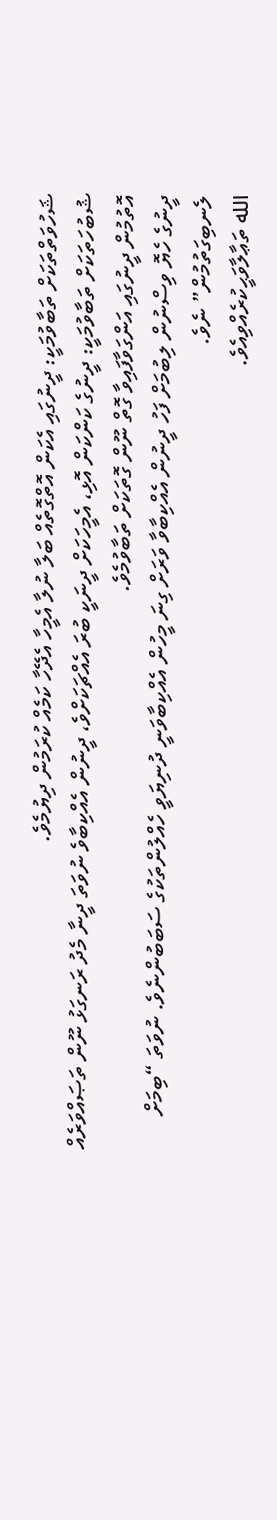ޝަހުވަތްތަކަށް ތަބާވުމަކީ: ދީނުގައި އެކަން އޮތްގޮތެއް ބަލާ ނުލާ އެމީހާ އެދޭހާ ކަމެއް ކުރަމުން ދިޔުމެވެ.
ޝުބުހަތަކަށް ތަބާވުމަކީ: ދީނުގެ ކަންކަން އޮޅި، އެމީހަކަށް ދީނަކީ ބުރަ އެއްޗަކަށްވެ، ދީނުން އެއްކިބާވެ ނުވަތަ ދީނާ މެދު ރަނގަޅު ނޫން ތަޞައްވަރެއް އޮތުމުން ދީނުގައި އަންގަވާފައިވާ ގޮތް ނޫން ގޮތަކަށް ތަބާވުމެވެ.
ދީނުގެ ހެޔޮ ވިސްނުން ލިބުމަށް ފަހު ދީނުން އެއްކިބާވާ ވަރަށް ގިނަ މީހުން އެއްކިބާވަނީ ދުނިޔަވީ ހެއްލުންތަކުގެ ސަބަބުންނެވެ. ނުވަތަ “ބިމަށް ލެނބިގަތުމުން” ނެވެ.
الله ތަޢާލާވަޙީކުރެއްވިއެވެ.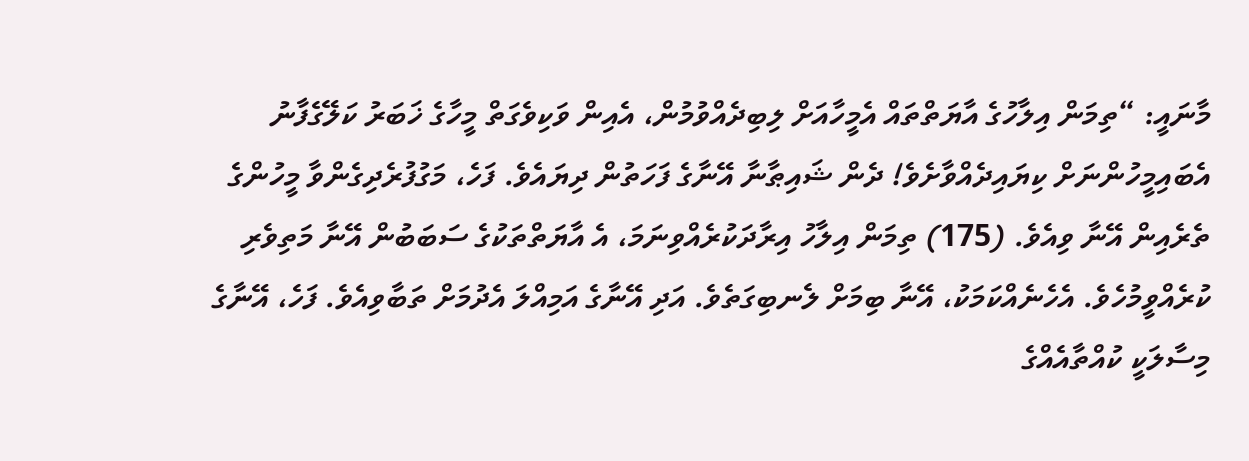މާނައީ: “ތިމަން އިލާހުގެ އާޔަތްތައް އެމީހާއަށް ލިބިދެއްވުމުން، އެއިން ވަކިވެގަތް މީހާގެ ޚަބަރު ކަލޭގެފާނު އެބައިމީހުންނަށް ކިޔައިދެއްވާށެވެ! ދެން ޝައިޠާނާ އޭނާގެ ފަހަތުން ދިޔައެވެ. ފަހެ، މަގުފުރެދިގެންވާ މީހުންގެ ތެރެއިން އޭނާ ވިއެވެ. (175) ތިމަން އިލާހު އިރާދަކުރެއްވިނަމަ، އެ އާޔަތްތަކުގެ ސަބަބުން އޭނާ މަތިވެރި ކުރެއްވީމުހެވެ. އެހެނެއްކަމަކު، އޭނާ ބިމަށް ލެނބިގަތެވެ. އަދި އޭނާގެ އަމިއްލަ އެދުމަށް ތަބާވިއެވެ. ފަހެ، އޭނާގެ މިސާލަކީ ކުއްތާއެއްގެ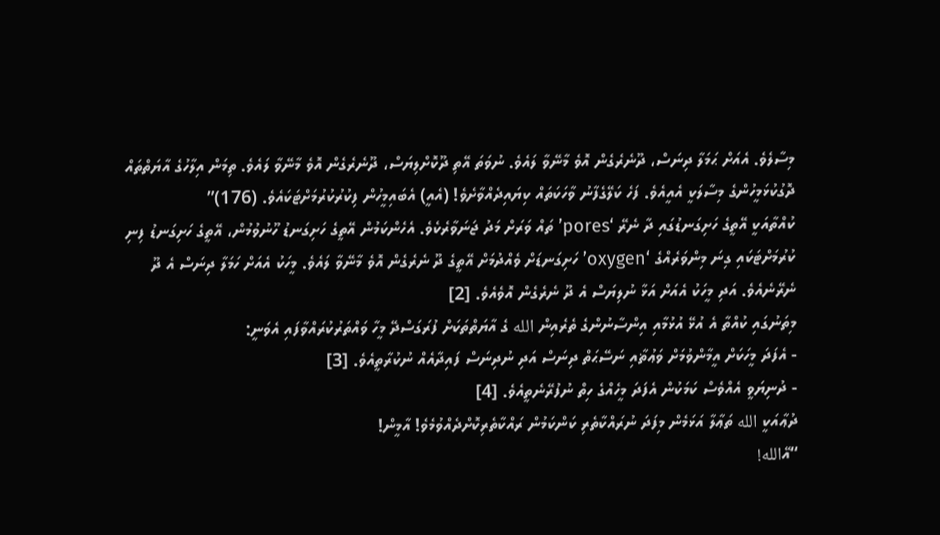މިސާލެވެ. އެއަށް ޙަމަލާ ދިނަސް، ދޫނެރެގެން އޮވެ މާނޭވާ ލައެވެ. ނުވަތަ އޭތި ދޫކޮށްލިޔަސް، ދޫނެރެގެން އޮވެ މާނޭވާ ލައެވެ. ތިމަން އިލާހުގެ އާޔަތްތައް ދޮގުކުޅަމީހުންގެ މިސާލަކީ އެއީއެވެ. ފަހެ ކަލޭގެފާނު ވާހަކަތައް ކިޔައިދެއްވާށެވެ! (އެއީ) އެބައިމީހުން ފިކުރުކުރުމަށްޓަކައެވެ. (176)”
ކުއްތާއަކީ އޭތީގެ ހަށިގަނޑުގައި ދާ ނެރޭ ‘pores’ ތައް ވަރަށް މަދު ޖަނަވާރެކެވެ. އެހެންކަމުން އޭތީގެ ހަށިގަނޑު ހޫނުވުމުން، އޭތީގެ ހަށިގަނޑު ފިނި ކުރުމަށްޓަކައި ގިނަ މިންވަރެއްގެ ‘oxygen’ ހަށިގަނޑަށް ވެއްދުމަށް އޭތީގެ ދޫ ނެރެގެން އޮވެ މާނޭވާ ލައެވެ. މީހަކު އެއަށް ހަމަލާ ދިނަސް އެ ދޫ ނެރޭނެއެވެ. އަދި މީހަކު އެއަށް އަޅާ ނުލިޔަސް އެ ދޫ ނެރެގެން އޮވެއެވެ. [2]
މިތަނުގައި ކުއްތާ އެ އުޅޭ އުޅުމާއި އިންސާނުންގެ ތެރެއިން الله ގެ އާޔަތްތަކަށް ފުރަގަސްދޭ މީހާ ވައްތަރުކުރައްވާފައި އެވަނީ:
- އެފަދަ މީހަކަށް އީމާންވުމަށް ވަޢުޡާއި ނަސޭޙަތް ދިނަސް އަދި ނުދިނަސް ފައިދާއެއް ނުކުރާތީއެވެ. [3]
- ދުނިޔަވީ އެއްވެސް ކަމަކުން އެފަދަ މީހެއްގެ ހިތް ނުފުރޭނެތީއެވެ. [4]
ދުޢާއަކީ الله ތަޢާލާ އަޅަމެން މިފަދަ ނުރައްކާތެރި ކަންކަމުން ރައްކާތެރިކޮށްދެއްވުމެވެ! އާމީން!
“އޭالله!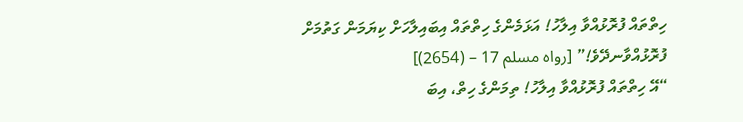ހިތްތައް ފުރޮޅުއްވާ އިލާހު! އަޅަމެންގެ ހިތްތައް އިބައިލާހަށް ކިޔަމަން ގަތުމަށް ފުރޮޅުއްވާނދޭވެ!” [رواه مسلم 17 – (2654)]
“އޭ ހިތްތައް ފުރޮޅުއްވާ އިލާހު! ތިމަންގެ ހިތް، އިބަ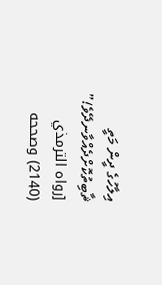އިލާހުގެ ދީން މަތީ ޘާބިތުކޮށްދެއްވާނދޭވެ!” [رواه الترمذي (2140) وصححه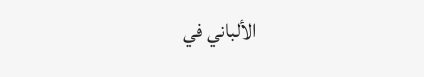الألباني في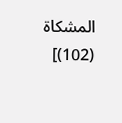المشكاة (102)]